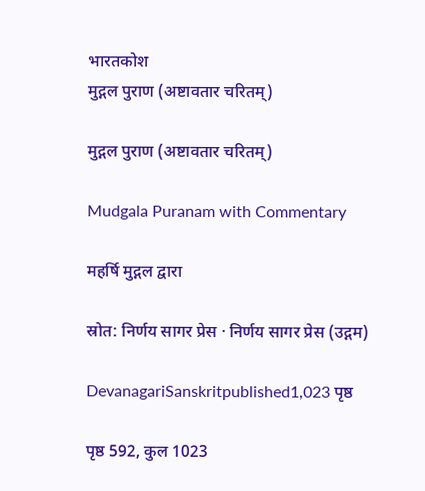भारतकोश
मुद्गल पुराण (अष्टावतार चरितम्)

मुद्गल पुराण (अष्टावतार चरितम्)

Mudgala Puranam with Commentary

महर्षि मुद्गल द्वारा

स्रोत: निर्णय सागर प्रेस · निर्णय सागर प्रेस (उद्गम)

DevanagariSanskritpublished1,023 पृष्ठ

पृष्ठ 592, कुल 1023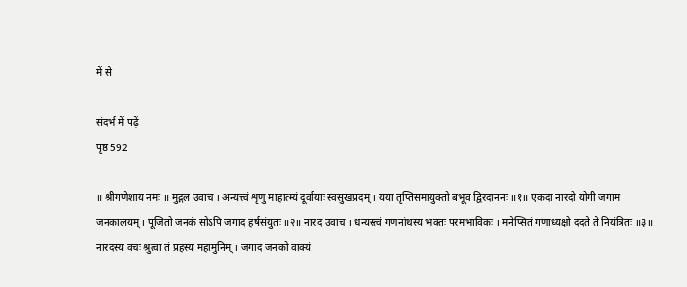में से

संदर्भ में पढ़ें
पृष्ठ 592

॥ श्रीगणेशाय नमः ॥ मुद्गल उवाच । अन्यत्त्वं शृणु माहात्म्यं दूर्वायाः स्वसुखप्रदम् । यया तृप्तिसमायुक्तो बभूव द्विरदाननः ॥१॥ एकदा नारदो योगी जगाम जनकालयम् । पूजितो जनकं सोऽपि जगाद हर्षसंयुतः ॥२॥ नारद उवाच । धन्यस्त्वं गणनांथस्य भक्तः परमभाविकः । मनेप्सितं गणाध्यक्षो ददते ते नियंत्रितः ॥३॥ नारदस्य वचः श्रुत्वा तं प्रहस्य महामुनिम् । जगाद जनको वाक्यं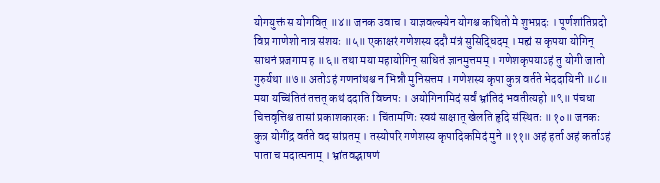योगयुक्तं स योगवित् ॥४॥ जनक उवाच । याज्ञवल्क्येन योगश्च कथितो मे शुभप्रदः । पूर्णशांतिप्रदो विप्र गाणेशो नात्र संशयः ॥५॥ एकाक्षरं गणेशस्य ददौ मंत्रं सुसिद्धिदम् । मह्यं स कृपया योगिन् साधनं प्रजगाम ह ॥६॥ तथा मया महायोगिन् साधितं ज्ञानमुत्तमम् । गणेशकृपयाऽहं तु योगी जातो गुरुर्यथा ॥७॥ अतोऽहं गणनांथश्च न भिन्नौ मुनिसत्तम । गणेशस्य कृपा कुत्र वर्तते भेददायिनी ॥८॥ मया यच्चिंतितं तत्तत् कथं ददाति विघ्नपः । अयोगिनामिदं सर्वं भ्रांतिदं भवतीत्यहो ॥९॥ पंचधा चित्तवृत्तिश्च तासां प्रकाशकारकः । चिंतामणिः स्वयं साक्षात् खेलति हृदि संस्थितः ॥१०॥ जनकः कुत्र योगींद्र वर्तते वद सांप्रतम् । तस्योपरि गणेशस्य कृपादिकमिदं मुने ॥११॥ अहं हर्ता अहं कर्ताऽहं पाता च मदात्मनाम् । भ्रांतवद्भाषणं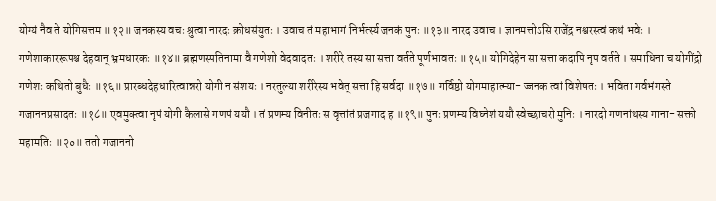योग्यं नैव ते योगिसत्तम ॥१२॥ जनकस्य वचः श्रुत्वा नारदः क्रोधसंयुतः । उवाच तं महाभागं निर्भर्त्स्य जनकं पुनः ॥१३॥ नारद उवाच । ज्ञानमत्तोऽसि राजेंद्र नश्वरस्त्वं कथं भवेः । गणेशाकाररूपश्च देहवान् भ्रमधारकः ॥१४॥ ब्रह्मणस्पतिनामा वै गणेशो वेदवादतः । शरीरे तस्य सा सत्ता वर्तते पूर्णभावतः ॥१५॥ योगिदेहेन सा सत्ता कदापि नृप वर्तते । समाधिना च योगींद्रो गणेशः कथितो बुधैः ॥१६॥ प्रारब्धदेहधारित्वान्नरो योगी न संशयः । नरतुल्या शरीरेस्य भवेत् सत्ता हि सर्वदा ॥१७॥ गर्विष्ठो योगमाहात्म्या- ज्जनक त्वां विशेषतः । भविता गर्वभंगस्ते गजाननप्रसादतः ॥१८॥ एवमुक्त्वा नृपं योगी कैलासे गणपं ययौ । तं प्रणम्य विनीतः स वृत्तांतं प्रजगाद ह ॥१९॥ पुनः प्रणम्य विघ्नेशं ययौ स्वेच्छाचरो मुनिः । नारदो गणनांथस्य गाना- सक्तो महामतिः ॥२०॥ ततो गजाननो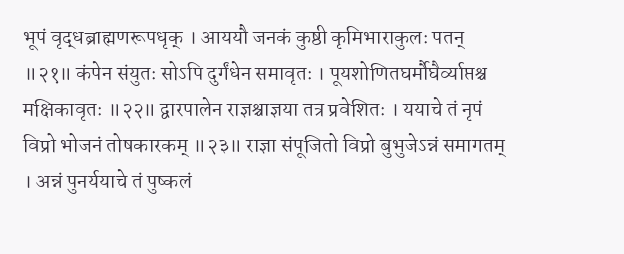भूपं वृद्धब्राह्मणरूपधृक् । आययौ जनकं कुष्ठी कृमिभाराकुलः पतन् ॥२१॥ कंपेन संयुतः सोऽपि दुर्गंधेन समावृतः । पूयशोणितघर्मौघैर्व्याप्तश्च मक्षिकावृतः ॥२२॥ द्वारपालेन राज्ञश्चाज्ञया तत्र प्रवेशितः । ययाचे तं नृपं विप्रो भोजनं तोषकारकम् ॥२३॥ राज्ञा संपूजितो विप्रो बुभुजेऽन्नं समागतम् । अन्नं पुनर्ययाचे तं पुष्कलं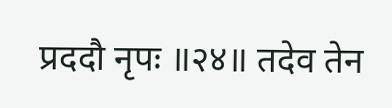प्रददौ नृपः ॥२४॥ तदेव तेन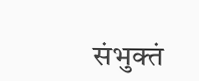संभुक्तं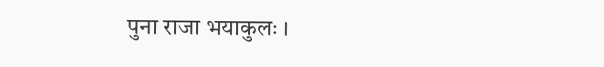पुना राजा भयाकुलः ।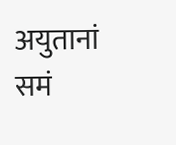अयुतानां समं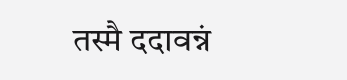तस्मै ददावन्नं